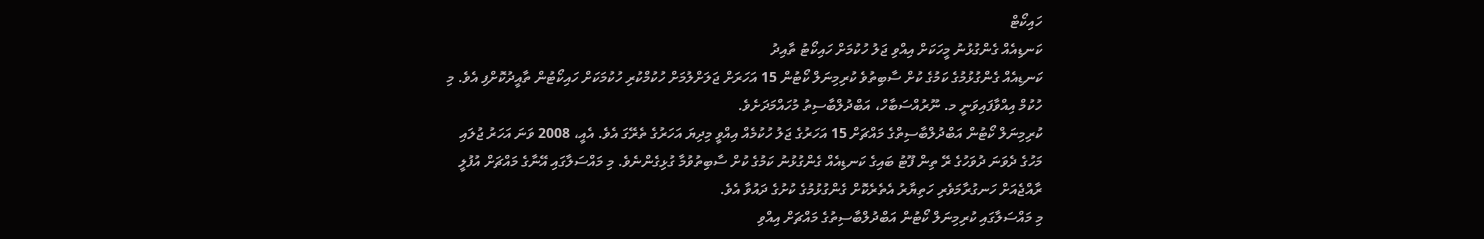ހައިކޯޓް
ކަނޑިއެއް ގެންގުޅުނު މީހަކަށް އިއްވި ޖަލު ހުކުމަށް ހައިކޯޓު ތާއިދު
ކަނޑިއެއް ގެންގުޅުމުގެ ކަމުގެ ކުށް ސާބިތުވެ ކުރިމިނަލް ކޯޓުން 15 އަހަރަށް ޖަލަށްލުމަށް ހުކުމްކުރި ހުކުމަކަށް ހައިކޯޓުން ތާއީދުކޮށްފި އެވެ. މި ހުކުމް އިއްވާފައިވަނީ މ. ނޫރުއްސަބާހް، އަބްދުލްބާސިތު މުހައްމަދަށެވެ.
ކުރިމިނަލް ކޯޓުން އަބްދުލްބާސިތްގެ މައްޗަށް 15 އަހަރުގެ ޖަލު ހުކުމެއް އިއްވީ މިދިޔަ އަހަރުގެ ތެރޭގަ އެވެ. އެއީ، 2008 ވަނަ އަހަރު ޖުލައި މަހުގެ ދެވަނަ ދުވަހުގެ ރޭ ތިން ފޫޓު ބައިގެ ކަނޑިއެއް ގެންގުޅުނު ކަމުގެ ކުށް ސާބިތުވުމާ ގުޅިގެންނެވެ. މި މައްސަލާގައި އޭނާގެ މައްޗަށް އުފުލީ ރާއްޖެއަށް ހަނގުރާމަވެރި ހަތިޔާރު އެތެރެކޮށް ގެންގުޅުމުގެ ކުށުގެ ދައުވާ އެވެ.
މި މައްސަލާގައި ކުރިމިނަލް ކޯޓުން އަބްދުލްބާސިތުގެ މައްޗަށް އިއްވި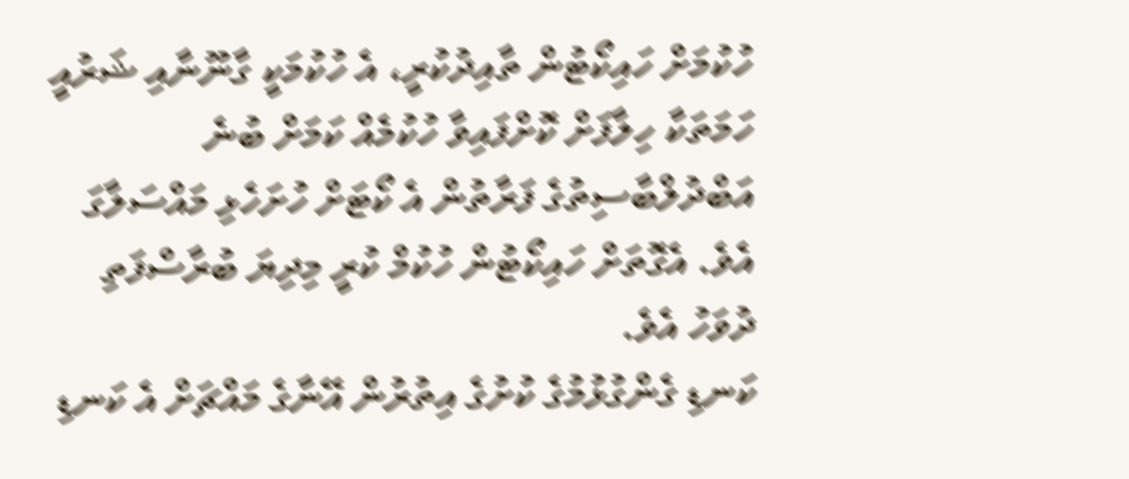ހުކުމަށް ހައިކޯޓުން ތާއިދުކުރީ، އެ ހުކުމަކީ ގާނޫނާއި ޝަރުއީ ހަމަތަކާ ހިލާފަށް ކޮށްފައިވާ ހުކުމެއް ކަމަށް ބުނެ އަބްދުލްބާސިތުގެ ފަރާތުން އެ ކޯޓަށް ހުށަހެޅި މައްސަލާގަ އެވެ. އެގޮތަށް ހައިކޯޓުން ހުކުމް ކުރީ މިދިޔަ ބުރާސްފަތި ދުވަހު އެވެ.
ކަނޑި ގެންގުޅުމުގެ ކުށުގެ އިތުރުން އޭނާގެ މައްޗަށް އެ ކަނޑި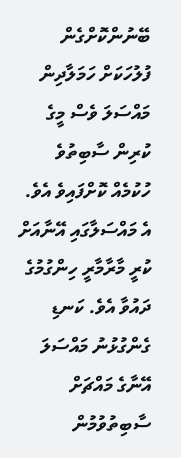ބޭނުންކޮށްގެން ފުލުހަކަށް ހަމަލާދިން މައްސަލަ ވެސް މީގެ ކުރިން ސާބިތުވެ ހުކުމެއް ކޮށްފައިވެ އެވެ. އެ މައްސަލާގައި އޭނާއަށް ކުރީ މާރާމާރީ ހިންގުމުގެ ދައުވާ އެވެ. ކަނޑި ގެންގުޅުނު މައްސަލަ އޭނާގެ މައްޗަށް ސާބިތުވުމުން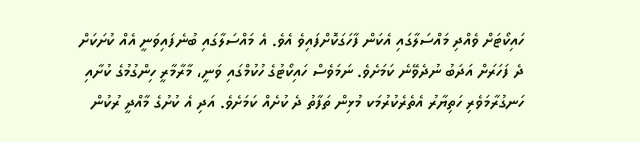ހައިކޯޓަށް ވެއްދި މައްސަލާގައި އެކަން ފާހަގަކޮށްފައިވެ އެވެ. އެ މައްސަލާގައި ބުނެފައިވަނީ އެއް ކުށަކަށް ދެ ފަހަރަށް އަދަބު ނުދެވޭނެ ކަމަށެވެ. ނަމަވެސް ހައިކޯޓުގެ ހުކުމްގައި ވަނީ، މާރާމާރީ ހިންގުމުގެ ކުށާއި ހަނގުރާމަވެރި ހަތިޔާރު އެތެރެކުރުމަކ މުޅިން ތަފާތު ދެ ކުށެއް ކަމަށެވެ. އަދި އެ ކުށުގެ މާއްދީ ރުކުން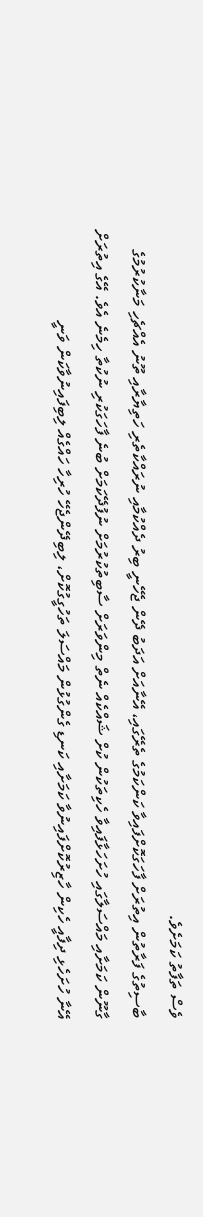ވެސް ތަފާތު ކަމަށެވެ.
ބާސިތުގެ ފަރާތުން އިތުރަށް ފާހަގަކޮށްފައިވާ ކަންކަމުގެ ތެރޭގައި، އޭނާއަށް އަދަބު ދޭން ޖެހޭނީ ބިރު ދެއްކުމާއި ނުރައްކާތެރި ހަތިޔާރާއި ތޫނު އެއްޗެހި މަނާކުރުމުގެ ގާނޫން ކަމަށާއި މައްސަލާގައި ހުށަހަޅާފައިވާ ހެކިތަކުން ކުށް ޝައްކެއް ނެތް މިންވަރަށް ސާބިތުކުރުމަށް ނުފުދޭކަމަށް ބުނެ ފާހަގަކުރި ނުކުތާ ހިމެނެ އެވެ. އޭގެ އިތުރަށް އޭނާ ހުށަހެޅި ދިފާއީ ހެކިން ހާޒިރުކޮށްފައިނުވާ ކަމަށާއި ކަނޑި ގެންގުޅުން މައްސަލަ ތަހުގީގުކޮށް، ލިބިދޭންޖެހޭ ހުރިހާ ހައްގެއް ލިބިފައިނުވާކަން ވަނީ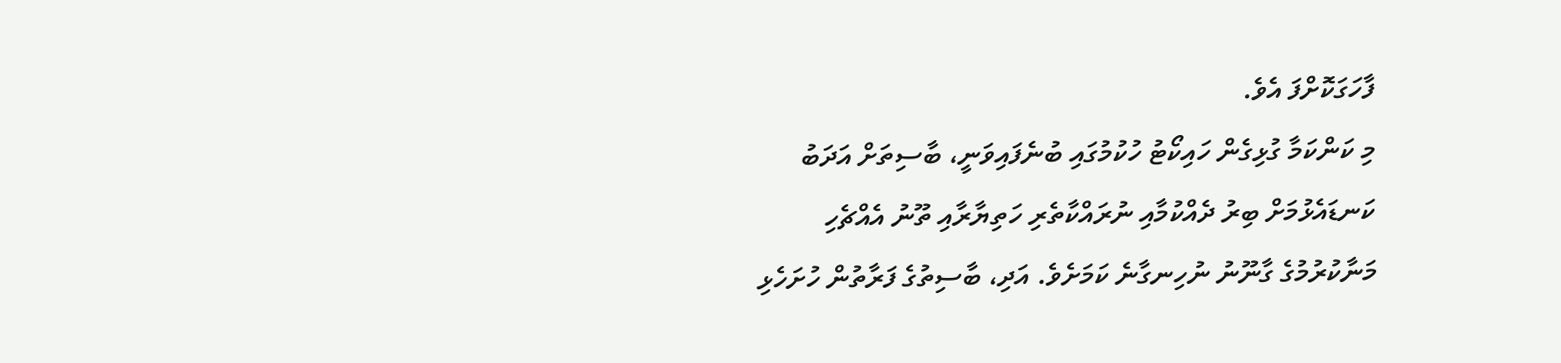ފާހަގަކޮށްފަ އެވެ.
މި ކަންކަމާ ގުޅިގެން ހައިކޯޓު ހުކުމުގައި ބުނެފައިވަނީ، ބާސިތަށް އަދަބު ކަނޑައެޅުމަށް ބިރު ދެއްކުމާއި ނުރައްކާތެރި ހަތިޔާރާއި ތޫނު އެއްޗެހި މަނާކުރުމުގެ ގާނޫނު ނުހިނގާނެ ކަމަށެވެ. އަދި، ބާސިތުގެ ފަރާތުން ހުށަހެޅި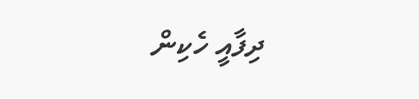ދިފާއީ ހެކިން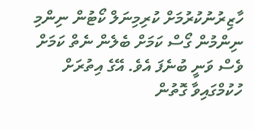ހާޒިރުނުކުރުމަށް ކުރިމިނަލް ކޯޓުން ނިންމި ނިންމުން ގޯސް ކަމަށް ބެލެން ނެތް ކަމަށް ވެސް ވަނީ ބުނެފަ އެވެ. އޭގެ އިތުރަށް ހުކުމްގައިވާ ގޮތުން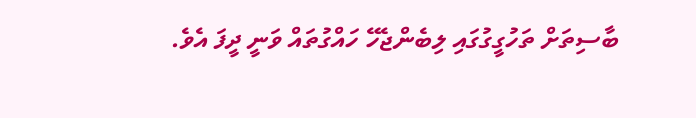ބާސިތަށް ތަހުގީގުގައި ލިބެންޖެހޭ ހައްގުތައް ވަނީ ދީފަ އެވެ.